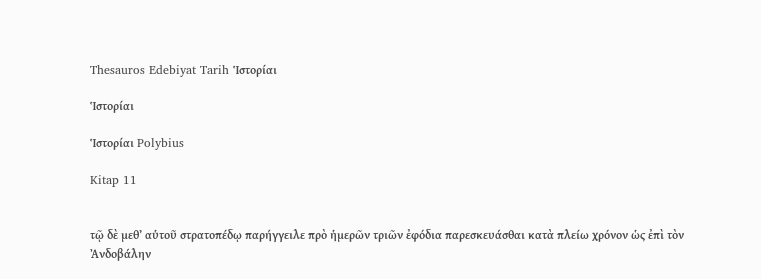Thesauros Edebiyat Tarih Ἱστορίαι

Ἱστορίαι

Ἱστορίαι Polybius

Kitap 11


τῷ δὲ μεθʼ αὑτοῦ στρατοπέδῳ παρήγγειλε πρὸ ἡμερῶν τριῶν ἐφόδια παρεσκευάσθαι κατὰ πλείω χρόνον ὡς ἐπὶ τὸν Ἀνδοβάλην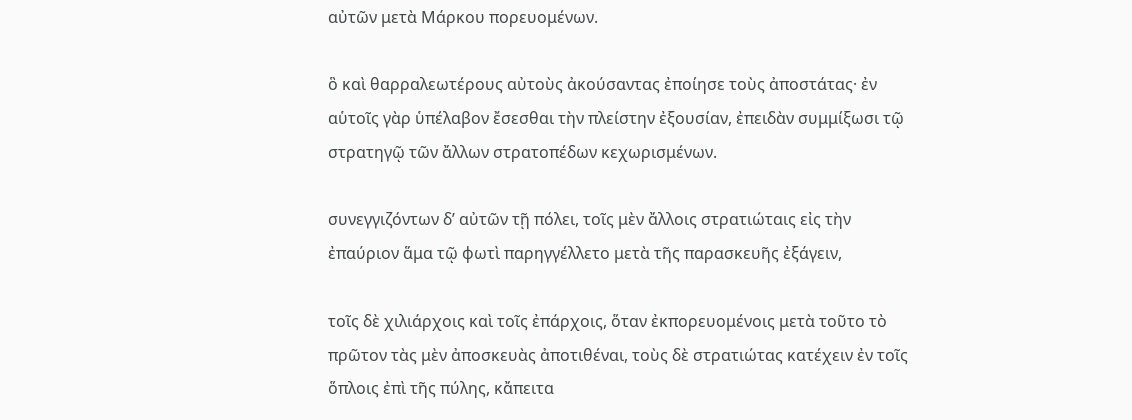αὐτῶν μετὰ Μάρκου πορευομένων.

ὃ καὶ θαρραλεωτέρους αὐτοὺς ἀκούσαντας ἐποίησε τοὺς ἀποστάτας· ἐν αὑτοῖς γὰρ ὑπέλαβον ἔσεσθαι τὴν πλείστην ἐξουσίαν, ἐπειδὰν συμμίξωσι τῷ στρατηγῷ τῶν ἄλλων στρατοπέδων κεχωρισμένων.

συνεγγιζόντων δʼ αὐτῶν τῇ πόλει, τοῖς μὲν ἄλλοις στρατιώταις εἰς τὴν ἐπαύριον ἅμα τῷ φωτὶ παρηγγέλλετο μετὰ τῆς παρασκευῆς ἐξάγειν,

τοῖς δὲ χιλιάρχοις καὶ τοῖς ἐπάρχοις, ὅταν ἐκπορευομένοις μετὰ τοῦτο τὸ πρῶτον τὰς μὲν ἀποσκευὰς ἀποτιθέναι, τοὺς δὲ στρατιώτας κατέχειν ἐν τοῖς ὅπλοις ἐπὶ τῆς πύλης, κἄπειτα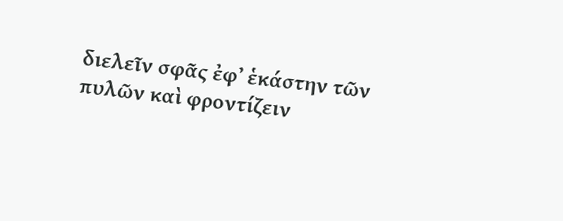διελεῖν σφᾶς ἐφʼ ἑκάστην τῶν πυλῶν καὶ φροντίζειν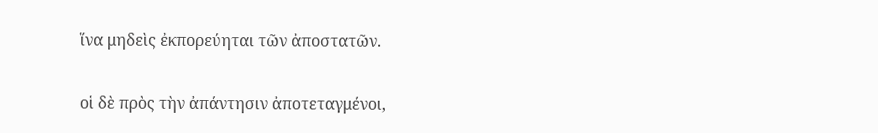ἵνα μηδεὶς ἐκπορεύηται τῶν ἀποστατῶν.

οἱ δὲ πρὸς τὴν ἀπάντησιν ἀποτεταγμένοι,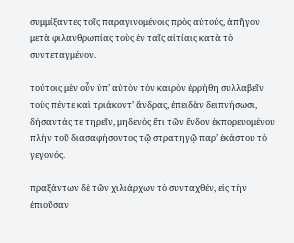συμμίξαντες τοῖς παραγινομένοις πρὸς αὐτούς, ἀπῆγον μετὰ φιλανθρωπίας τοὺς ἐν ταῖς αἰτίαις κατὰ τὸ συντεταγμένον.

τούτοις μὲν οὖν ὑπʼ αὐτὸν τὸν καιρὸν ἐρρήθη συλλαβεῖν τοὺς πέντε καὶ τριάκοντʼ ἄνδρας, ἐπειδὰν δειπνήσωσι, δήσαντάς τε τηρεῖν, μηδενὸς ἔτι τῶν ἔνδον ἐκπορευομένου πλὴν τοῦ διασαφήσοντος τῷ στρατηγῷ παρʼ ἑκάστου τὸ γεγονός.

πραξάντων δὲ τῶν χιλιάρχων τὸ συνταχθέν, εἰς τὴν ἐπιοῦσαν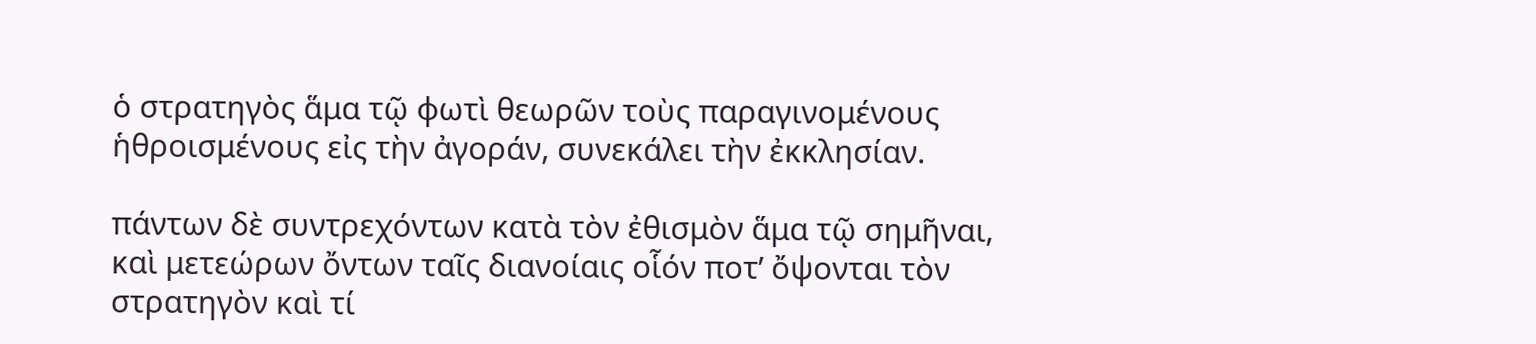ὁ στρατηγὸς ἅμα τῷ φωτὶ θεωρῶν τοὺς παραγινομένους ἡθροισμένους εἰς τὴν ἀγοράν, συνεκάλει τὴν ἐκκλησίαν.

πάντων δὲ συντρεχόντων κατὰ τὸν ἐθισμὸν ἅμα τῷ σημῆναι, καὶ μετεώρων ὄντων ταῖς διανοίαις οἷόν ποτʼ ὄψονται τὸν στρατηγὸν καὶ τί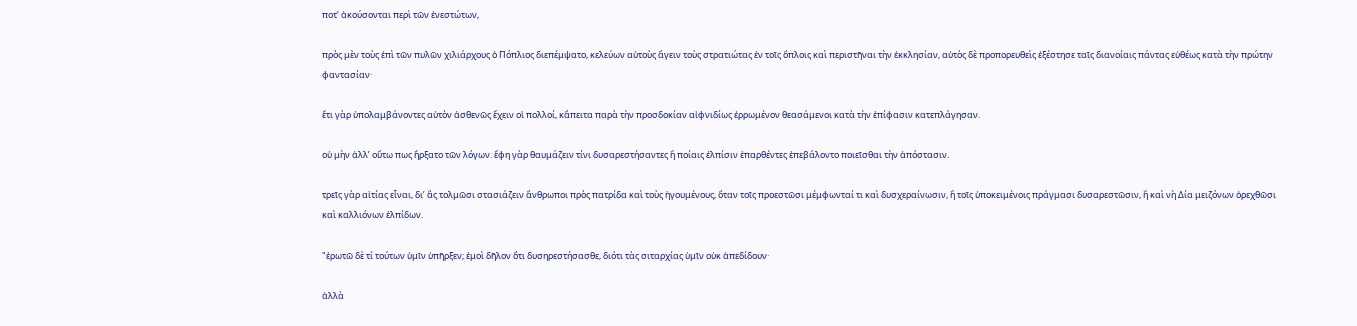ποτʼ ἀκούσονται περὶ τῶν ἐνεστώτων,

πρὸς μὲν τοὺς ἐπὶ τῶν πυλῶν χιλιάρχους ὁ Πόπλιος διεπέμψατο, κελεύων αὐτοὺς ἄγειν τοὺς στρατιώτας ἐν τοῖς ὅπλοις καὶ περιστῆναι τὴν ἐκκλησίαν, αὐτὸς δὲ προπορευθεὶς ἐξέστησε ταῖς διανοίαις πάντας εὐθέως κατὰ τὴν πρώτην φαντασίαν·

ἔτι γὰρ ὑπολαμβάνοντες αὐτὸν ἀσθενῶς ἔχειν οἱ πολλοί, κἄπειτα παρὰ τὴν προσδοκίαν αἰφνιδίως ἐρρωμένον θεασάμενοι κατὰ τὴν ἐπίφασιν κατεπλάγησαν.

οὐ μὴν ἀλλʼ οὕτω πως ἤρξατο τῶν λόγων. ἔφη γὰρ θαυμάζειν τίνι δυσαρεστήσαντες ἢ ποίαις ἐλπίσιν ἐπαρθέντες ἐπεβάλοντο ποιεῖσθαι τὴν ἀπόστασιν.

τρεῖς γὰρ αἰτίας εἶναι, διʼ ἃς τολμῶσι στασιάζειν ἄνθρωποι πρὸς πατρίδα καὶ τοὺς ἡγουμένους, ὅταν τοῖς προεστῶσι μέμφωνταί τι καὶ δυσχεραίνωσιν, ἢ τοῖς ὑποκειμένοις πράγμασι δυσαρεστῶσιν, ἢ καὶ νὴ Δία μειζόνων ὀρεχθῶσι καὶ καλλιόνων ἐλπίδων.

"ἐρωτῶ δὲ τί τούτων ὑμῖν ὑπῆρξεν; ἐμοὶ δῆλον ὅτι δυσηρεστήσασθε, διότι τὰς σιταρχίας ὑμῖν οὐκ ἀπεδίδουν·

ἀλλὰ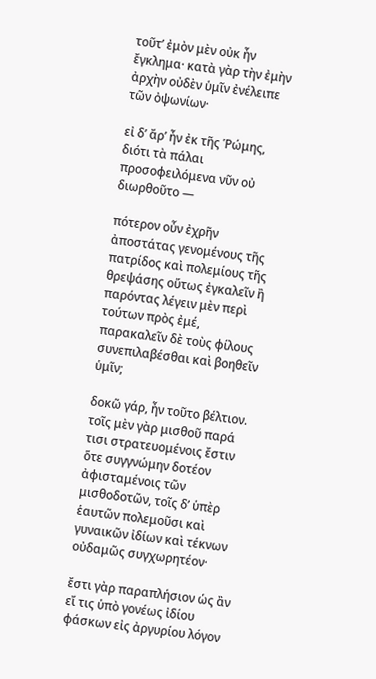τοῦτʼ ἐμὸν μὲν οὐκ ἦν ἔγκλημα· κατὰ γὰρ τὴν ἐμὴν ἀρχὴν οὐδὲν ὑμῖν ἐνέλειπε τῶν ὀψωνίων·

εἰ δʼ ἄρʼ ἦν ἐκ τῆς Ῥώμης, διότι τὰ πάλαι προσοφειλόμενα νῦν οὐ διωρθοῦτο —

πότερον οὖν ἐχρῆν ἀποστάτας γενομένους τῆς πατρίδος καὶ πολεμίους τῆς θρεψάσης οὕτως ἐγκαλεῖν ἢ παρόντας λέγειν μὲν περὶ τούτων πρὸς ἐμέ, παρακαλεῖν δὲ τοὺς φίλους συνεπιλαβέσθαι καὶ βοηθεῖν ὑμῖν;

δοκῶ γάρ, ἦν τοῦτο βέλτιον. τοῖς μὲν γὰρ μισθοῦ παρά τισι στρατευομένοις ἔστιν ὅτε συγγνώμην δοτέον ἀφισταμένοις τῶν μισθοδοτῶν, τοῖς δʼ ὑπὲρ ἑαυτῶν πολεμοῦσι καὶ γυναικῶν ἰδίων καὶ τέκνων οὐδαμῶς συγχωρητέον·

ἔστι γὰρ παραπλήσιον ὡς ἂν εἴ τις ὑπὸ γονέως ἰδίου φάσκων εἰς ἀργυρίου λόγον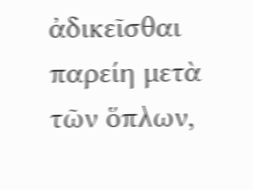ἀδικεῖσθαι παρείη μετὰ τῶν ὅπλων,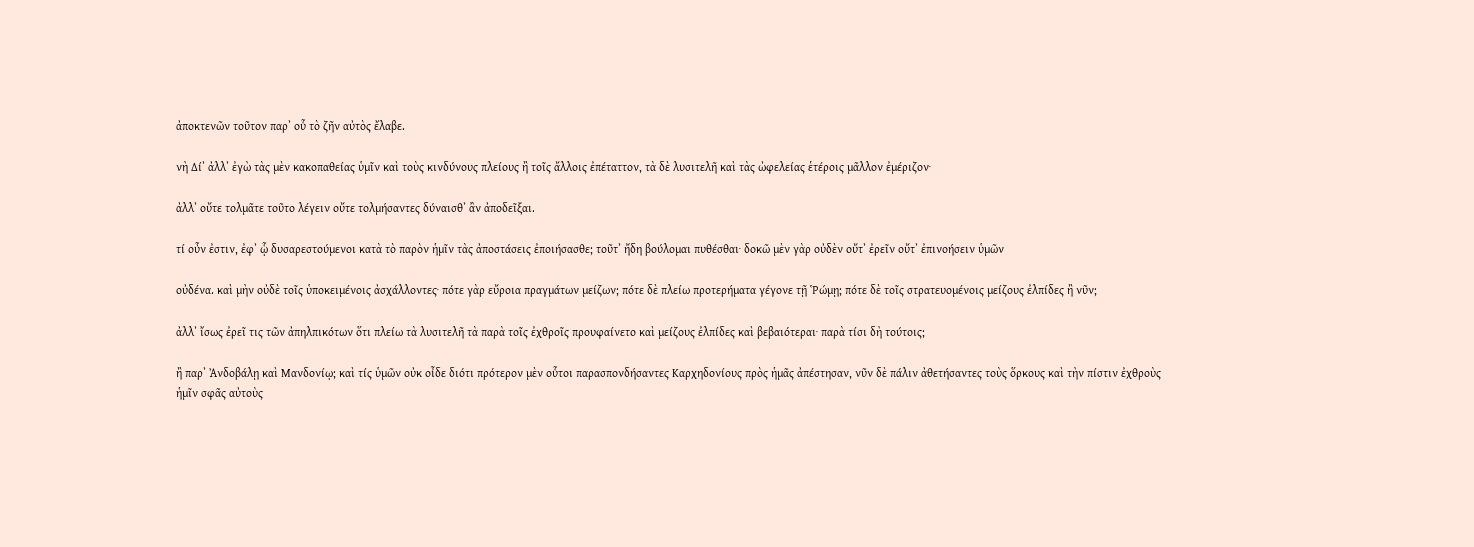ἀποκτενῶν τοῦτον παρʼ οὗ τὸ ζῆν αὐτὸς ἔλαβε.

νὴ Δίʼ ἀλλʼ ἐγὼ τὰς μὲν κακοπαθείας ὑμῖν καὶ τοὺς κινδύνους πλείους ἢ τοῖς ἄλλοις ἐπέταττον, τὰ δὲ λυσιτελῆ καὶ τὰς ὠφελείας ἑτέροις μᾶλλον ἐμέριζον·

ἀλλʼ οὔτε τολμᾶτε τοῦτο λέγειν οὔτε τολμήσαντες δύναισθʼ ἂν ἀποδεῖξαι.

τί οὖν ἐστιν, ἐφʼ ᾧ δυσαρεστούμενοι κατὰ τὸ παρὸν ἡμῖν τὰς ἀποστάσεις ἐποιήσασθε; τοῦτʼ ἤδη βούλομαι πυθέσθαι· δοκῶ μὲν γὰρ οὐδὲν οὔτʼ ἐρεῖν οὔτʼ ἐπινοήσειν ὑμῶν

οὐδένα. καὶ μὴν οὐδὲ τοῖς ὑποκειμένοις ἀσχάλλοντες· πότε γὰρ εὔροια πραγμάτων μείζων; πότε δὲ πλείω προτερήματα γέγονε τῇ Ῥώμῃ; πότε δὲ τοῖς στρατευομένοις μείζους ἐλπίδες ἢ νῦν;

ἀλλʼ ἴσως ἐρεῖ τις τῶν ἀπηλπικότων ὅτι πλείω τὰ λυσιτελῆ τὰ παρὰ τοῖς ἐχθροῖς προυφαίνετο καὶ μείζους ἐλπίδες καὶ βεβαιότεραι· παρὰ τίσι δὴ τούτοις;

ἢ παρʼ Ἀνδοβάλῃ καὶ Μανδονίῳ; καὶ τίς ὑμῶν οὐκ οἶδε διότι πρότερον μὲν οὗτοι παρασπονδήσαντες Καρχηδονίους πρὸς ἡμᾶς ἀπέστησαν, νῦν δὲ πάλιν ἀθετήσαντες τοὺς ὅρκους καὶ τὴν πίστιν ἐχθροὺς ἡμῖν σφᾶς αὐτοὺς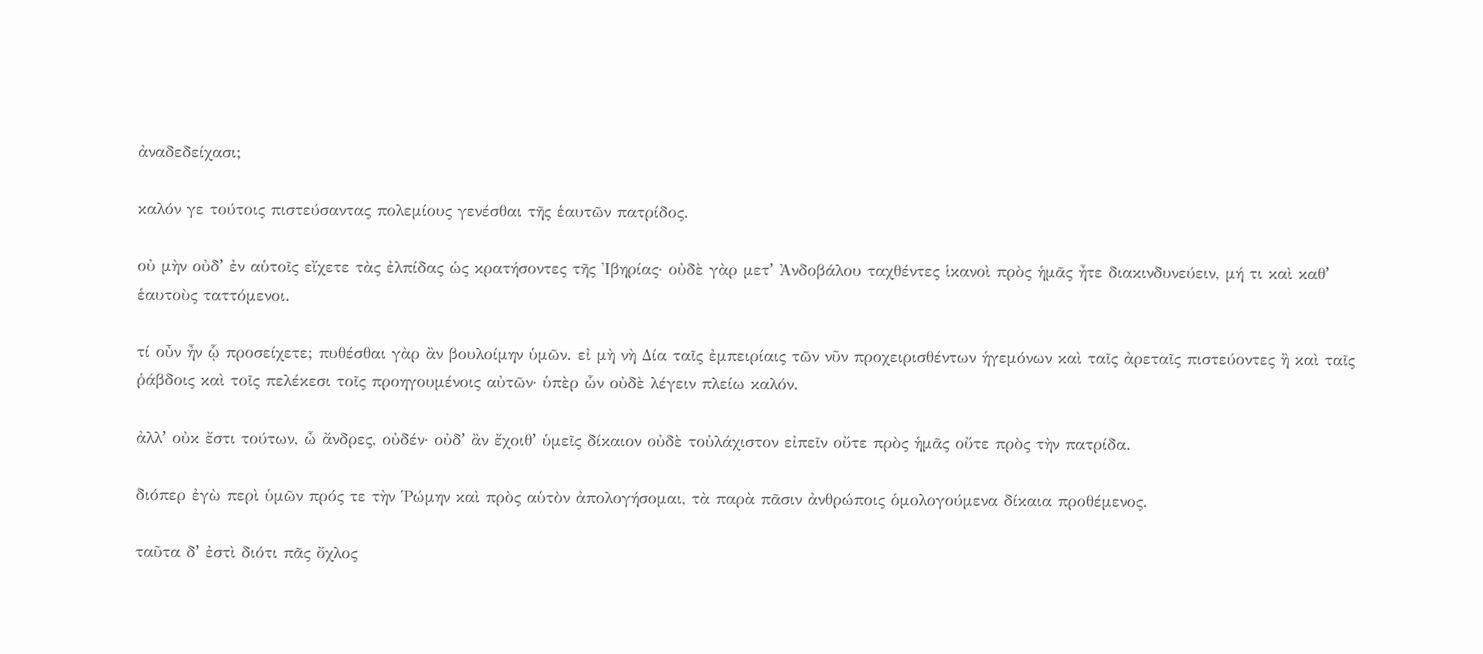ἀναδεδείχασι;

καλόν γε τούτοις πιστεύσαντας πολεμίους γενέσθαι τῆς ἑαυτῶν πατρίδος.

οὐ μὴν οὐδʼ ἐν αὑτοῖς εἴχετε τὰς ἐλπίδας ὡς κρατήσοντες τῆς Ἰβηρίας· οὐδὲ γὰρ μετʼ Ἀνδοβάλου ταχθέντες ἱκανοὶ πρὸς ἡμᾶς ἦτε διακινδυνεύειν, μή τι καὶ καθʼ ἑαυτοὺς ταττόμενοι.

τί οὖν ἦν ᾧ προσείχετε; πυθέσθαι γὰρ ἂν βουλοίμην ὑμῶν. εἰ μὴ νὴ Δία ταῖς ἐμπειρίαις τῶν νῦν προχειρισθέντων ἡγεμόνων καὶ ταῖς ἀρεταῖς πιστεύοντες ἢ καὶ ταῖς ῥάβδοις καὶ τοῖς πελέκεσι τοῖς προηγουμένοις αὐτῶν· ὑπὲρ ὧν οὐδὲ λέγειν πλείω καλόν.

ἀλλʼ οὐκ ἔστι τούτων, ὦ ἄνδρες, οὐδέν· οὐδʼ ἂν ἔχοιθʼ ὑμεῖς δίκαιον οὐδὲ τοὐλάχιστον εἰπεῖν οὔτε πρὸς ἡμᾶς οὔτε πρὸς τὴν πατρίδα.

διόπερ ἐγὼ περὶ ὑμῶν πρός τε τὴν Ῥώμην καὶ πρὸς αὑτὸν ἀπολογήσομαι, τὰ παρὰ πᾶσιν ἀνθρώποις ὁμολογούμενα δίκαια προθέμενος.

ταῦτα δʼ ἐστὶ διότι πᾶς ὄχλος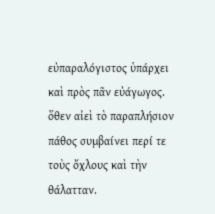εὐπαραλόγιστος ὑπάρχει καὶ πρὸς πᾶν εὐάγωγος. ὅθεν αἰεὶ τὸ παραπλήσιον πάθος συμβαίνει περί τε τοὺς ὄχλους καὶ τὴν θάλατταν.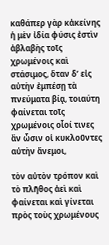καθάπερ γὰρ κἀκείνης ἡ μὲν ἰδία φύσις ἐστὶν ἀβλαβὴς τοῖς χρωμένοις καὶ στάσιμος, ὅταν δʼ εἰς αὐτὴν ἐμπέσῃ τὰ πνεύματα βίᾳ, τοιαύτη φαίνεται τοῖς χρωμένοις οἷοί τινες ἂν ὦσιν οἱ κυκλοῦντες αὐτὴν ἄνεμοι,

τὸν αὐτὸν τρόπον καὶ τὸ πλῆθος ἀεὶ καὶ φαίνεται καὶ γίνεται πρὸς τοὺς χρωμένους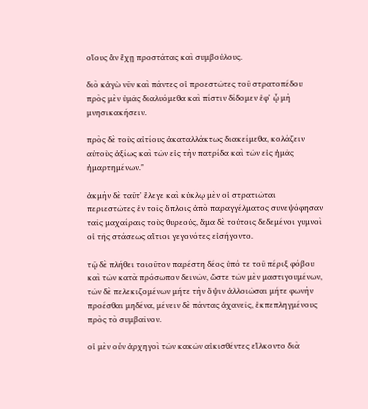οἵους ἂν ἔχῃ προστάτας καὶ συμβούλους.

διὸ κἀγὼ νῦν καὶ πάντες οἱ προεστῶτες τοῦ στρατοπέδου πρὸς μὲν ὑμᾶς διαλυόμεθα καὶ πίστιν δίδομεν ἐφʼ ᾧ μὴ μνησικακήσειν.

πρὸς δὲ τοὺς αἰτίους ἀκαταλλάκτως διακείμεθα, κολάζειν αὐτοὺς ἀξίως καὶ τῶν εἰς τὴν πατρίδα καὶ τῶν εἰς ἡμᾶς ἡμαρτημένων."

ἀκμὴν δὲ ταῦτʼ ἔλεγε καὶ κύκλῳ μὲν οἱ στρατιῶται περιεστῶτες ἐν τοῖς ὅπλοις ἀπὸ παραγγέλματος συνεψόφησαν ταῖς μαχαίραις τοὺς θυρεούς, ἅμα δὲ τούτοις δεδεμένοι γυμνοὶ οἱ τῆς στάσεως αἴτιοι γεγονότες εἰσήγοντο.

τῷ δὲ πλήθει τοιοῦτον παρέστη δέος ὑπό τε τοῦ πέριξ φόβου καὶ τῶν κατὰ πρόσωπον δεινῶν, ὥστε τῶν μὲν μαστιγουμένων, τῶν δὲ πελεκιζομένων μήτε τὴν ὄψιν ἀλλοιῶσαι μήτε φωνὴν προέσθαι μηδένα, μένειν δὲ πάντας ἀχανεῖς, ἐκπεπληγμένους πρὸς τὸ συμβαῖνον.

οἱ μὲν οὖν ἀρχηγοὶ τῶν κακῶν αἰκισθέντες εἵλκοντο διὰ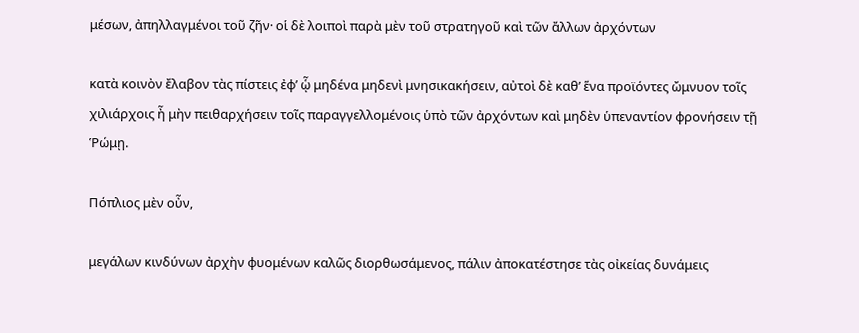μέσων, ἀπηλλαγμένοι τοῦ ζῆν· οἱ δὲ λοιποὶ παρὰ μὲν τοῦ στρατηγοῦ καὶ τῶν ἄλλων ἀρχόντων

κατὰ κοινὸν ἔλαβον τὰς πίστεις ἐφʼ ᾧ μηδένα μηδενὶ μνησικακήσειν, αὐτοὶ δὲ καθʼ ἕνα προϊόντες ὤμνυον τοῖς χιλιάρχοις ἦ μὴν πειθαρχήσειν τοῖς παραγγελλομένοις ὑπὸ τῶν ἀρχόντων καὶ μηδὲν ὑπεναντίον φρονήσειν τῇ Ῥώμῃ.

Πόπλιος μὲν οὖν,

μεγάλων κινδύνων ἀρχὴν φυομένων καλῶς διορθωσάμενος, πάλιν ἀποκατέστησε τὰς οἰκείας δυνάμεις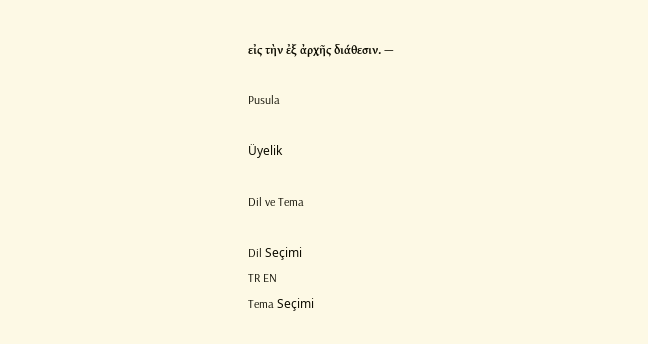εἰς τὴν ἐξ ἀρχῆς διάθεσιν. —

Pusula

Üyelik

Dil ve Tema

Dil Seçimi
TR EN
Tema Seçimi